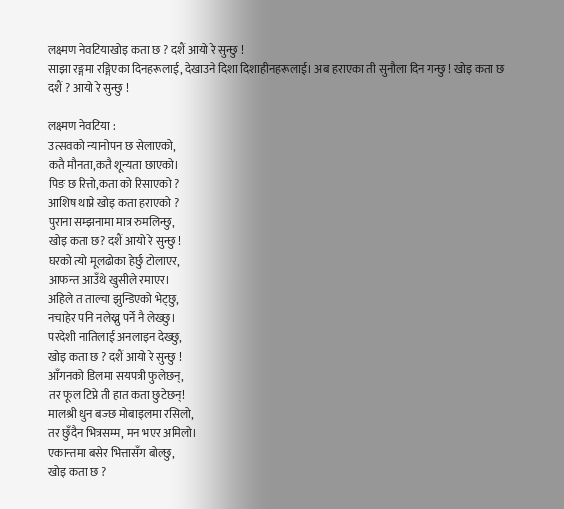लक्ष्मण नेवटियाखोइ कता छ ? दशैं आयो रे सुन्छु !
साझा रङ्गमा रङ्गिएका दिनहरूलाई, देखाउने दिशा दिशाहीनहरूलाई। अब हराएका ती सुनौला दिन गन्छु ! खोइ कता छ दशैं ? आयो रे सुन्छु !

लक्ष्मण नेवटिया :
उत्सवको न्यानोपन छ सेलाएको,
कतै मौनता,कतै शून्यता छाएको।
पिङ छ रित्तो,कता को रिसाएको ?
आशिष थाप्ने खोइ कता हराएको ?
पुराना सम्झनामा मात्र रुमलिन्छु,
खोइ कता छ? दशैं आयो रे सुन्छु !
घरको त्यो मूलढोका हेर्छु टोलाएर,
आफन्त आउँथे खुसीले रमाएर।
अहिले त ताल्चा झुन्डिएको भेट्छु,
नचाहेर पनि नलेख्नु पर्ने नै लेख्छु।
परदेशी नातिलाई अनलाइन देख्छु,
खोइ कता छ ? दशैं आयो रे सुन्छु !
आँगनको डिलमा सयपत्री फुलेछन्,
तर फूल टिप्ने ती हात कता छुटेछन्!
मालश्री धुन बज्छ मोबाइलमा रसिलो,
तर छुँदैन भित्रसम्म, मन भएर अमिलो।
एकान्तमा बसेर भित्तासँग बोल्छु,
खोइ कता छ ?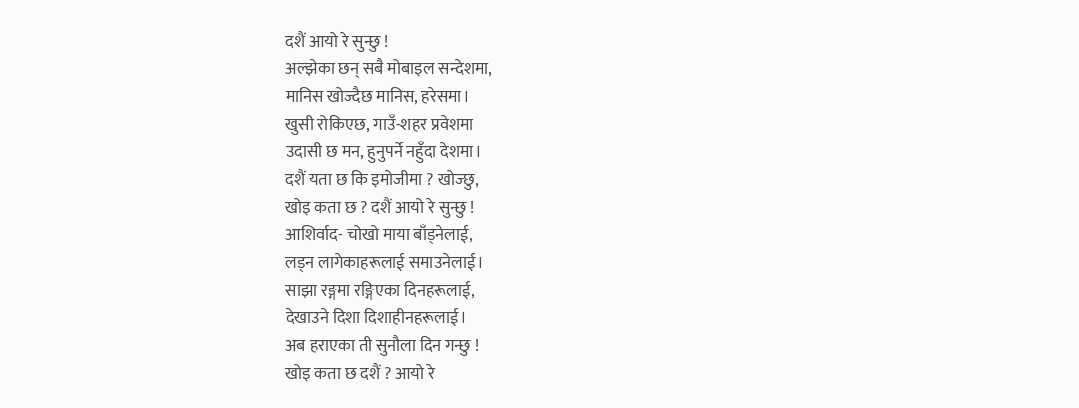दशैं आयो रे सुन्छु !
अल्झेका छन् सबै मोबाइल सन्देशमा,
मानिस खोज्दैछ मानिस, हरेसमा।
खुसी रोकिएछ, गाउँ-शहर प्रवेशमा
उदासी छ मन, हुनुपर्ने नहुँदा देशमा।
दशैं यता छ कि इमोजीमा ? खोज्छु,
खोइ कता छ ? दशैं आयो रे सुन्छु !
आशिर्वाद- चोखो माया बाँड्नेलाई,
लड्न लागेकाहरूलाई समाउनेलाई।
साझा रङ्गमा रङ्गिएका दिनहरूलाई,
देखाउने दिशा दिशाहीनहरूलाई।
अब हराएका ती सुनौला दिन गन्छु !
खोइ कता छ दशैं ? आयो रे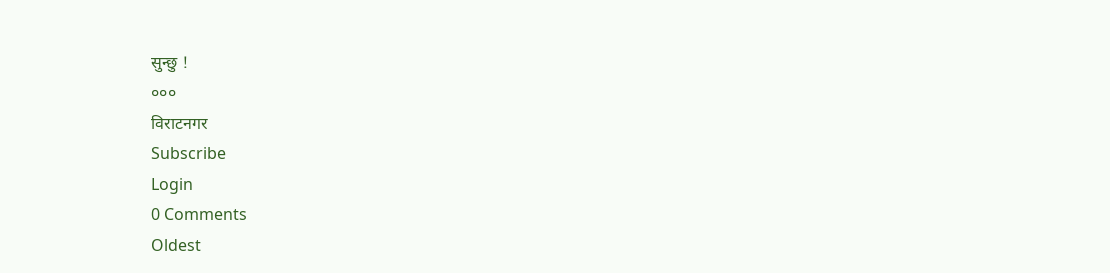सुन्छु !
०००
विराटनगर
Subscribe
Login
0 Comments
Oldest